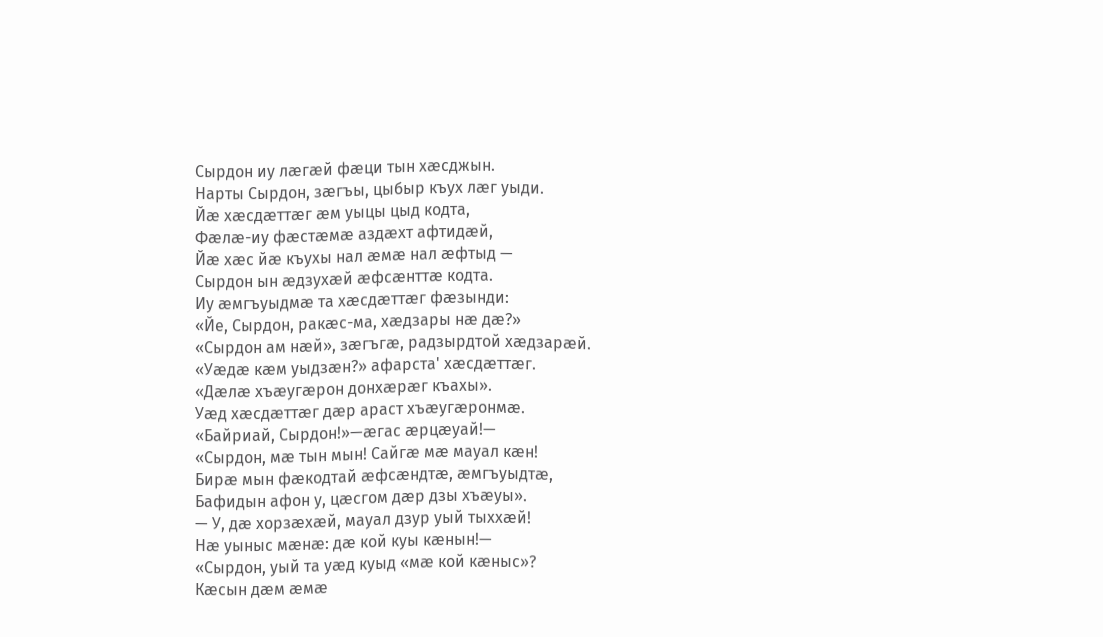Сырдон иу лæгæй фæци тын хæсджын.
Нарты Сырдон, зæгъы, цыбыр къух лæг уыди.
Йæ хæсдæттæг æм уыцы цыд кодта,
Фæлæ-иу фæстæмæ аздæхт афтидæй,
Йæ хæс йæ къухы нал æмæ нал æфтыд —
Сырдон ын æдзухæй æфсæнттæ кодта.
Иу æмгъуыдмæ та хæсдæттæг фæзынди:
«Йе, Сырдон, ракæс-ма, хæдзары нæ дæ?»
«Сырдон ам нæй», зæгъгæ, радзырдтой хæдзарæй.
«Уæдæ кæм уыдзæн?» афарста' хæсдæттæг.
«Дæлæ хъæугæрон донхæрæг къахы».
Уæд хæсдæттæг дæр араст хъæугæронмæ.
«Байриай, Сырдон!»—æгас æрцæуай!—
«Сырдон, мæ тын мын! Сайгæ мæ мауал кæн!
Бирæ мын фæкодтай æфсæндтæ, æмгъуыдтæ,
Бафидын афон у, цæсгом дæр дзы хъæуы».
— У, дæ хорзæхæй, мауал дзур уый тыххæй!
Нæ уыныс мæнæ: дæ кой куы кæнын!—
«Сырдон, уый та уæд куыд «мæ кой кæныс»?
Кæсын дæм æмæ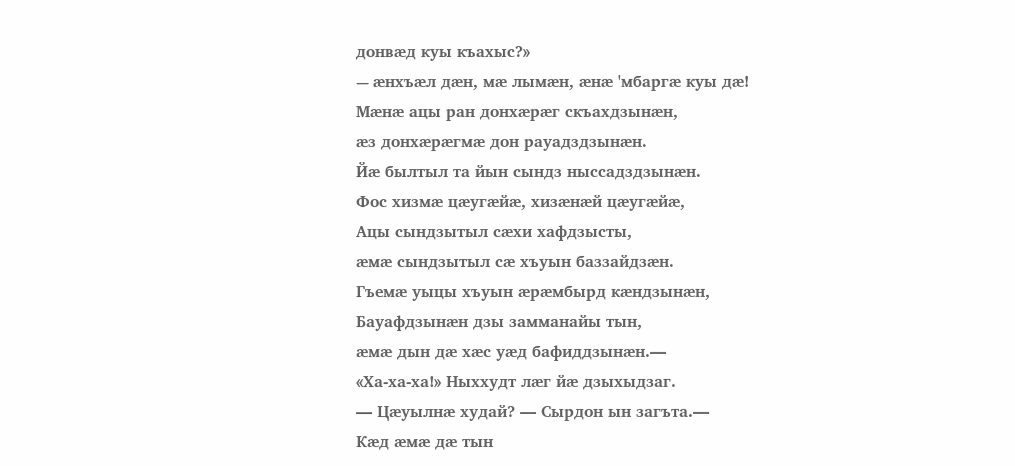донвæд куы къахыс?»
— æнхъæл дæн, мæ лымæн, æнæ 'мбаргæ куы дæ!
Мæнæ ацы ран донхæрæг скъахдзынæн,
æз донхæрæгмæ дон рауадздзынæн.
Йæ былтыл та йын сындз ныссадздзынæн.
Фос хизмæ цæугæйæ, хизæнæй цæугæйæ,
Ацы сындзытыл сæхи хафдзысты,
æмæ сындзытыл сæ хъуын баззайдзæн.
Гъемæ уыцы хъуын æрæмбырд кæндзынæн,
Бауафдзынæн дзы замманайы тын,
æмæ дын дæ хæс уæд бафиддзынæн.—
«Ха-ха-ха!» Ныххудт лæг йæ дзыхыдзаг.
— Цæуылнæ худай? — Сырдон ын загъта.—
Кæд æмæ дæ тын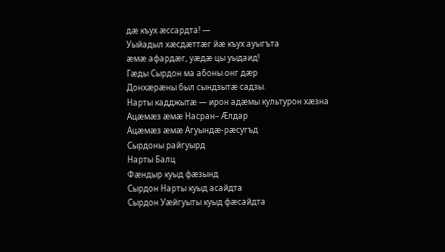дæ къух æссардта! —
Уыйадыл хæсдæттæг йæ къух ауыгъта
æмæ афардæг, уæдæ цы уыдаид!
Гæды Сырдон ма абоны онг дæр
Донхæрæны был сындзытæ садзы.
Нарты кадджытæ — ирон адæмы культурон хæзна
Ацæмæз æмæ Насран– Æлдар
Ацæмæз æмæ Агуындæ-рæсугъд
Сырдоны райгуырд
Нарты Балц
Фæндыр куыд фæзынд
Сырдон Нарты куыд асайдта
Сырдон Уæйгуыты куыд фæсайдта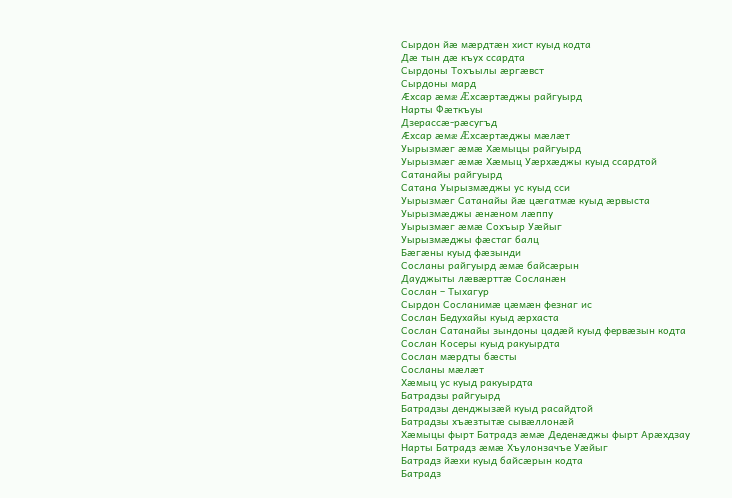Сырдон йæ мæрдтæн хист куыд кодта
Дæ тын дæ къух ссардта
Сырдоны Тохъылы æргæвст
Сырдоны мард
Æхсар æмæ Æхсæртæджы райгуырд
Нарты Фæткъуы
Дзерассæ-рæсугъд
Æхсар æмæ Æхсæртæджы мæлæт
Уырызмæг æмæ Хæмыцы райгуырд
Уырызмæг æмæ Хæмыц Уæрхæджы куыд ссардтой
Сатанайы райгуырд
Сатана Уырызмæджы ус куыд сси
Уырызмæг Сатанайы йæ цæгатмæ куыд æрвыста
Уырызмæджы æнæном лæппу
Уырызмæг æмæ Сохъыр Уæйыг
Уырызмæджы фæстаг балц
Бæгæны куыд фæзынди
Сосланы райгуырд æмæ байсæрын
Дауджыты лæвæрттæ Сосланæн
Сослан – Тыхагур
Сырдон Сосланимæ цæмæн фезнаг ис
Сослан Бедухайы куыд æрхаста
Сослан Сатанайы зындоны цадæй куыд фервæзын кодта
Сослан Косеры куыд ракуырдта
Сослан мæрдты бæсты
Сосланы мæлæт
Хæмыц ус куыд ракуырдта
Батрадзы райгуырд
Батрадзы денджызæй куыд расайдтой
Батрадзы хъæзтытæ сывæллонæй
Хæмыцы фырт Батрадз æмæ Деденæджы фырт Арæхдзау
Нарты Батрадз æмæ Хъулонзачъе Уæйыг
Батрадз йæхи куыд байсæрын кодта
Батрадз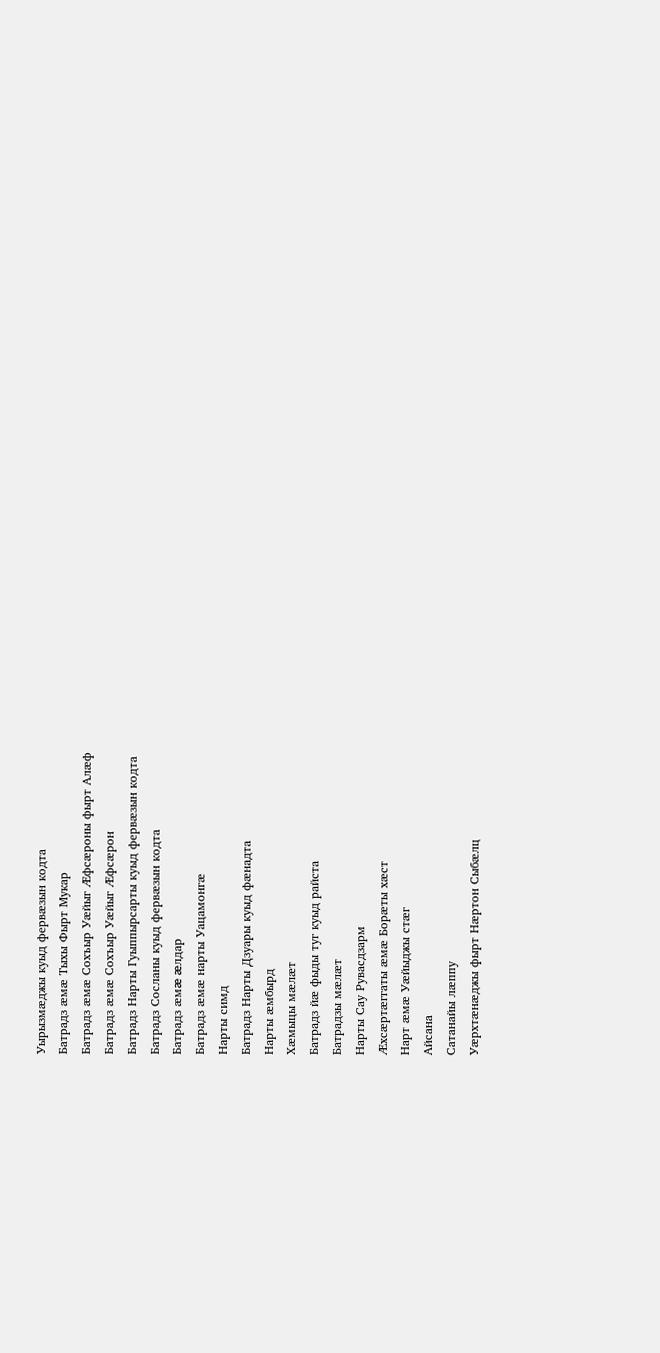Уырызмæджы куыд фервæзын кодта
Батрадз æмæ Тыхы Фырт Мукар
Батрадз æмæ Сохъыр Уæйыг Æфсæроны фырт Алæф
Батрадз æмæ Сохъыр Уæйыг Æфсæрон
Батрадз Нарты Гуыппырсарты куыд фервæзын кодта
Батрадз Сосланы куыд фервæзын кодта
Батрадз æмæ æлдар
Батрадз æмæ нарты Уацамонгæ
Нарты симд
Батрадз Нарты Дзуары куыд фæнадта
Нарты æмбырд
Хæмыцы мæлæт
Батрадз йæ фыды туг куыд райста
Батрадзы мæлæт
Нарты Сау Рувасдзарм
Æхсæртæггаты æмæ Борæты хæст
Нарт æмæ Уæйыджы стæг
Айсана
Сатанайы лæппу
Уæрхтæнæджы фырт Нæртон Сыбæлц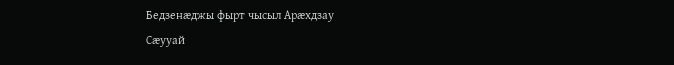Бедзенæджы фырт чысыл Арæхдзау
Сæууай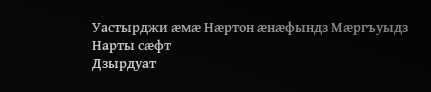Уастырджи æмæ Нæртон æнæфындз Мæргъуыдз
Нарты сæфт
Дзырдуат